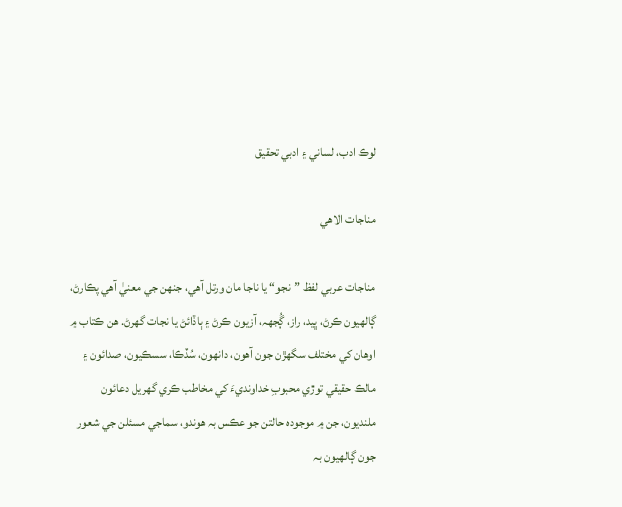لوڪ ادب، لساني ۽ ادبي تحقيق

مناجات الاھي

مناجات عربي لفظ ”نجو“ يا ناجا مان ورتل آهي، جنھن جي معنيٰ آهي پڪارڻ، ڳالھيون ڪرڻ، ڀيد، راز، ڳُجهہ، آزيون ڪرڻ ۽ ٻاڏائڻ يا نجات گهرڻ. هن ڪتاب ۾ اوهان کي مختلف سگهڙن جون آهون، دانھون، سُڏڪا، سسڪيون، صدائون ۽ مالڪ حقيقي توڙي محبوبِ خداونديءَ کي مخاطب ڪري گهريل دعائون ملنديون، جن ۾ موجودہ حالتن جو عڪس بہ هوندو، سماجي مسئلن جي شعور جون ڳالھيون بہ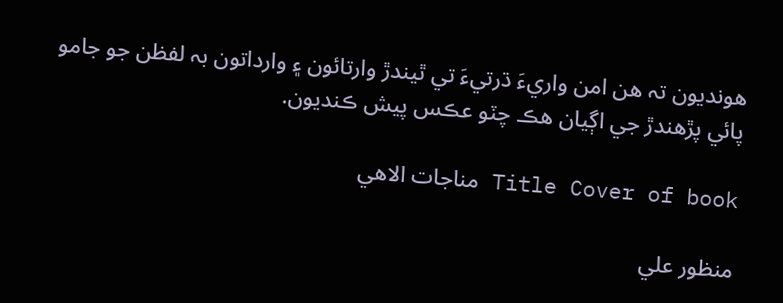هونديون تہ هن امن واريءَ ڌرتيءَ تي ٿيندڙ وارتائون ۽ وارداتون بہ لفظن جو جامو پائي پڙهندڙ جي اڳيان هڪ چٽو عڪس پيش ڪنديون.

Title Cover of book مناجات الاھي

منظور علي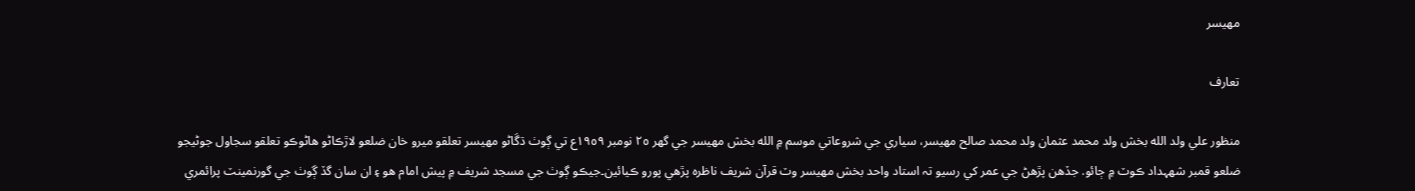مھيسر

تعارف

منظور علي ولد الله بخش ولد محمد عثمان ولد محمد صالح مھيسر، سياري جي شروعاتي موسم ۾ الله بخش مھيسر جي گهر ٢٥ نومبر ١٩٥٩ع تي ڳوٺ ڌڱاڻو مھيسر تعلقو ميرو خان ضلعو لاڙڪاڻو هاڻوڪو تعلقو سجاول جوڻيجو ضلعو قمبر شھہداد ڪوٽ ۾ ڄائو. جڏهن پڙھڻ جي عمر کي رسيو تہ استاد واحد بخش مھيسر وٽ قرآن شريف ناظرہ پڙهي پورو ڪيائين۔جيڪو ڳوٺ جي مسجد شريف ۾ پيش امام هو ۽ ان سان گڏ ڳوٺ جي گورنمينٽ پرائمري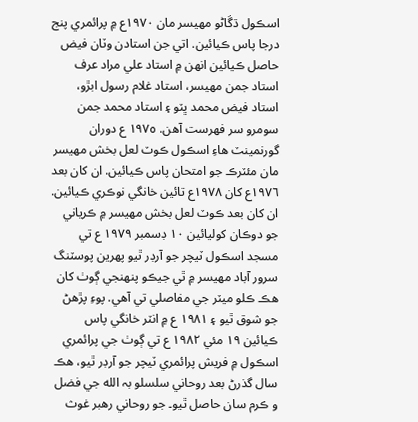اسڪول ڌڱاڻو مھيسر مان ١٩٧٠ع ۾ پرائمري پنج درجا پاس ڪيائين. اتي جن استادن وٽان فيض حاصل ڪيائين انھن ۾ استاد علي مراد عرف استاد جمن مھيسر، استاد غلام رسول ابڙو، استاد فيض محمد ڀٽو ۽ استاد محمد جمن سومرو سر فهرست آهن. ١٩٧٥ ع دوران گورنمينٽ هاءِ اسڪول ڪوٽ لعل بخش مھيسر مان مئٽرڪ جو امتحان پاس ڪيائين. ان کان بعد ١٩٧٦ع کان ١٩٧٨ع تائين خانگي نوڪري ڪيائين. ان کان بعد ڪوٽ لعل بخش مھيسر ۾ ڪرياني جو دوڪان کوليائين ١٠ ڊسمبر ١٩٧٩ ع تي مسجد اسڪول ٽيچر جو آرڊر ٿيو پھرين پوسٽنگ سرور آباد مھيسر ۾ ٿي جيڪو پنھنجي ڳوٺ کان هڪ ڪلو ميٽر جي مفاصلي تي آهي. پوءِ پڙهڻ جو شوق ٿيو ۽ ١٩٨١ ع ۾ انٽر خانگي پاس ڪيائين ١٩ مئي ١٩٨٢ ع تي ڳوٺ جي پرائمري اسڪول ۾ فريش پرائمري ٽيچر جو آرڊر ٿيو، هڪ سال گذرڻ بعد روحاني سلسلو بہ الله جي فضل و ڪرم سان حاصل ٿيو۔ جو روحاني رهبر غوث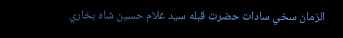الزمان سخي سادات حضرت قبله سيد غلام حسين شاه بخاري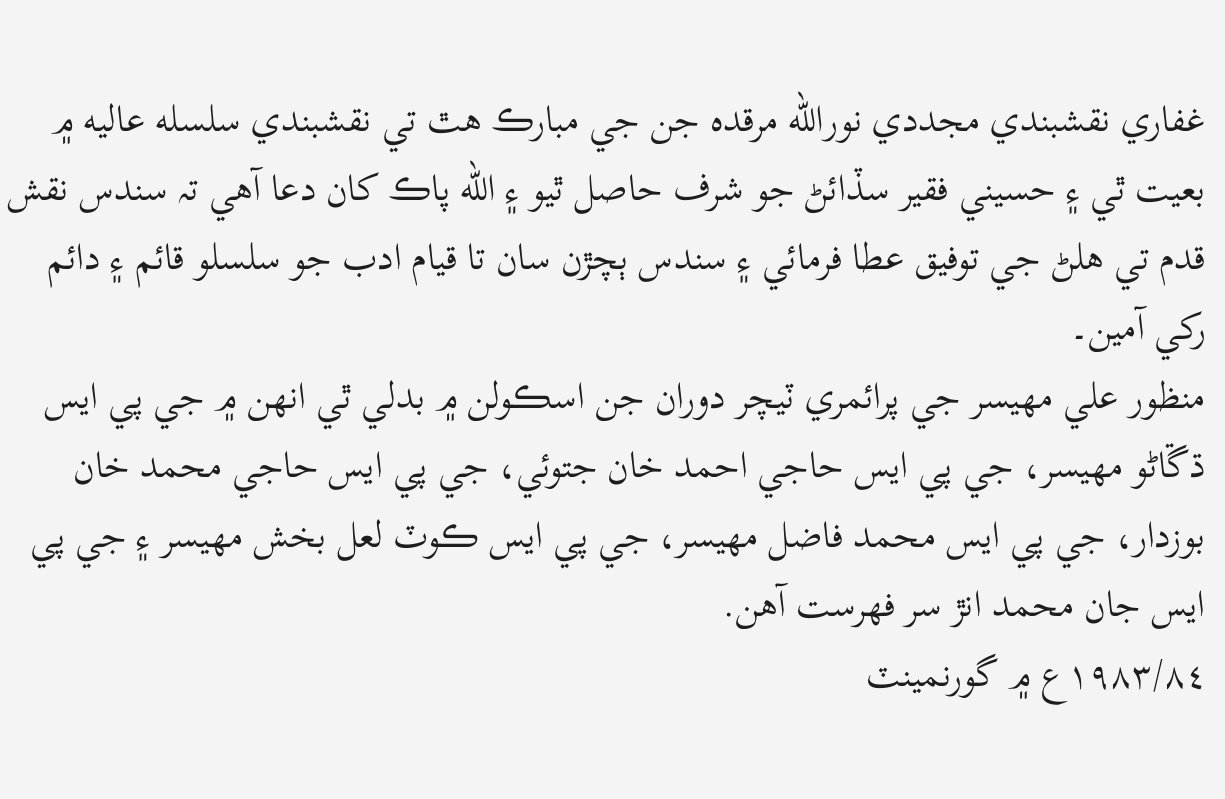غفاري نقشبندي مجددي نورالله مرقده جن جي مبارڪ هٿ تي نقشبندي سلسله عاليه ۾ بعيت ٿي ۽ حسيني فقير سڏائڻ جو شرف حاصل ٿيو ۽ الله پاڪ کان دعا آهي تہ سندس نقش قدم تي هلڻ جي توفيق عطا فرمائي ۽ سندس ٻچڙن سان تا قيام ادب جو سلسلو قائم ۽ دائم رکي آمين۔
منظور علي مھيسر جي پرائمري ٽيچر دوران جن اسڪولن ۾ بدلي ٿي انھن ۾ جي پي ايس ڌڱاڻو مھيسر، جي پي ايس حاجي احمد خان جتوئي، جي پي ايس حاجي محمد خان بوزدار، جي پي ايس محمد فاضل مھيسر، جي پي ايس ڪوٽ لعل بخش مھيسر ۽ جي پي ايس جان محمد انڙ سر فهرست آهن.
١٩٨٣/٨٤ع ۾ گورنمينٽ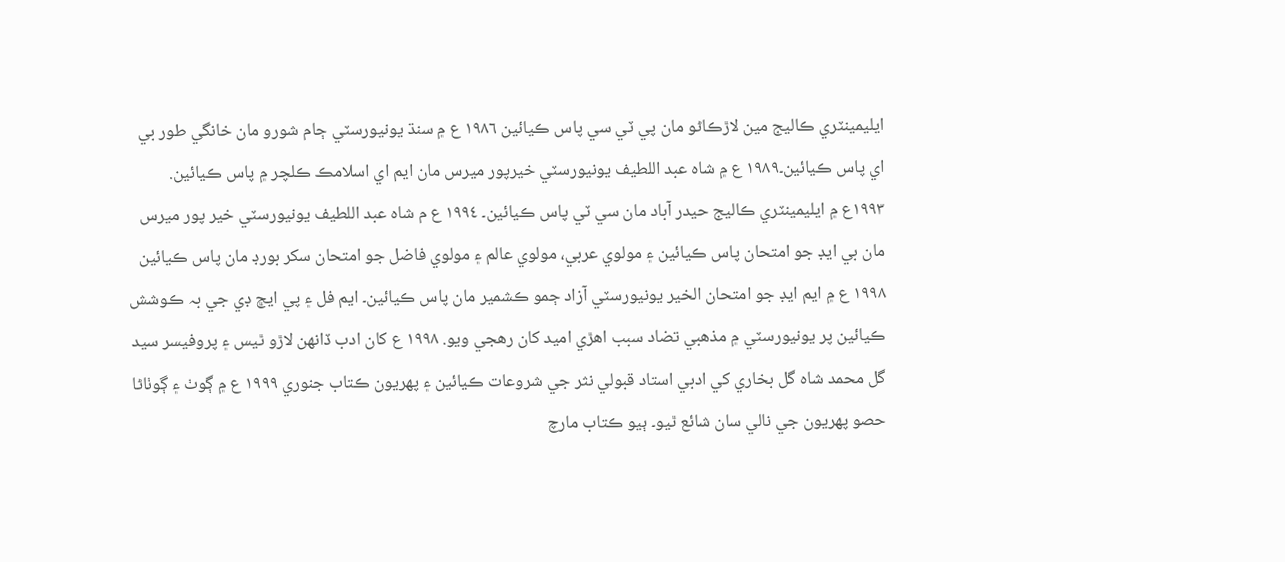ايليمينٽري ڪاليج مين لاڙڪاڻو مان پي ٽي سي پاس ڪيائين ١٩٨٦ ع ۾ سنڌ يونيورسٽي ڄام شورو مان خانگي طور بي اي پاس ڪيائين۔١٩٨٩ ع ۾ شاه عبد اللطيف يونيورسٽي خيرپور ميرس مان ايم اي اسلامڪ ڪلچر ۾ پاس ڪيائين. ١٩٩٣ع ۾ ايليمينٽري ڪاليج حيدر آباد مان سي ٽي پاس ڪيائين۔ ١٩٩٤ ع م شاه عبد اللطيف يونيورسٽي خير پور ميرس مان بي ايڊ جو امتحان پاس ڪيائين ۽ مولوي عربي، مولوي عالم ۽ مولوي فاضل جو امتحان سکر بورڊ مان پاس ڪيائين ١٩٩٨ ع ۾ ايم ايڊ جو امتحان الخير يونيورسٽي آزاد ڄمو ڪشمير مان پاس ڪيائين۔ ايم فل ۽ پي ايڇ ڊي جي بہ ڪوشش ڪيائين پر يونيورسٽي ۾ مذهبي تضاد سبب اهڙي اميد کان رهجي ويو. ١٩٩٨ ع کان ادب ڏانھن لاڙو ٿيس ۽ پروفيسر سيد گل محمد شاه گل بخاري کي ادبي استاد قبولي نثر جي شروعات ڪيائين ۽ پھريون ڪتاب جنوري ١٩٩٩ ع ۾ ڳوٺ ۽ ڳوٺاڻا حصو پھريون جي نالي سان شائع ٿيو۔ ٻيو ڪتاب مارچ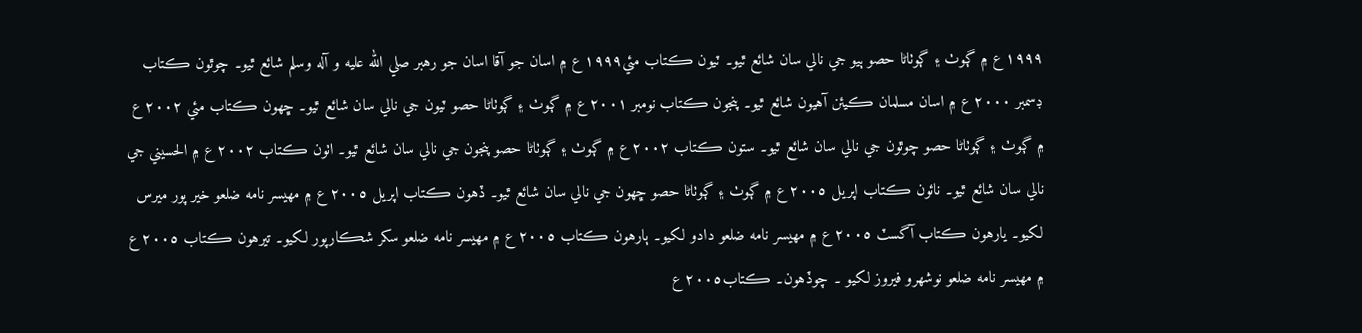١٩٩٩ ع ۾ ڳوٺ ۽ ڳوٺاڻا حصو ٻيو جي نالي سان شائع ٿيو۔ ٽيون ڪتاب مئي١٩٩٩ ع ۾ اسان جو آقا اسان جو رهبر صلي الله عليه و آله وسلم شائع ٿيو۔ چوٿون ڪتاب ڊسمبر ٢٠٠٠ ع ۾ اسان مسلمان ڪيئن آهيون شائع ٿيو۔ پنجون ڪتاب نومبر ٢٠٠١ ع ۾ ڳوٺ ۽ ڳوٺاڻا حصو ٽيون جي نالي سان شائع ٿيو۔ ڇهون ڪتاب مئي ٢٠٠٢ ع ۾ ڳوٺ ۽ ڳوٺاڻا حصو چوٿون جي نالي سان شائع ٿيو۔ ستون ڪتاب ٢٠٠٢ ع ۾ ڳوٺ ۽ ڳوٺاڻا حصو پنجون جي نالي سان شائع ٿيو۔ اٺون ڪتاب ٢٠٠٢ ع ۾ الحسيني جي نالي سان شائع ٿيو۔ نائون ڪتاب اپريل ٢٠٠٥ ع ۾ ڳوٺ ۽ ڳوٺاڻا حصو ڇهون جي نالي سان شائع ٿيو۔ ڏهون ڪتاب اپريل ٢٠٠٥ ع ۾ مھيسر نامه ضلعو خير پور ميرس لکيو۔ يارهون ڪتاب آگسٽ ٢٠٠٥ ع ۾ مھيسر نامه ضلعو دادو لکيو۔ ٻارهون ڪتاب ٢٠٠٥ ع ۾ مھيسر نامه ضلعو سکر شڪارپور لکيو۔ تيرهون ڪتاب ٢٠٠٥ ع ۾ مھيسر نامه ضلعو نوشھرو فيروز لکيو ۔ چوڏهون۔ ڪتاب٢٠٠٥ ع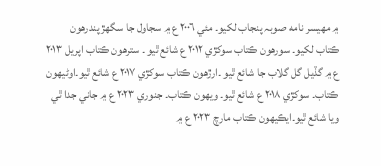۾ مھيسر نامه صوبہ پنجاب لکيو۔ مئي ٢٠٠٦ ع ۾ سجاول جا سگهڙ پندرهون ڪتاب لکيو۔ سورهون ڪتاب سوکڙي ٢٠١٢ ع شائع ٿيو ۔ سترهون ڪتاب اپريل ٢٠١٣ ع ۾ گڏيل گل گلاب جا شائع ٿيو ۔ارڙهون ڪتاب سوکڙي ٢٠١٧ ع شائع ٿيو۔اوڻيھون ڪتاب۔ سوکڙي ٢٠١٨ ع شائع ٿيو۔ ويھون ڪتاب۔ جنوري ٢٠٢٣ ع ۾ جاني جدا ٿي ويا شائع ٿيو۔ايڪيھون ڪتاب مارچ ٢٠٢٣ ع ۾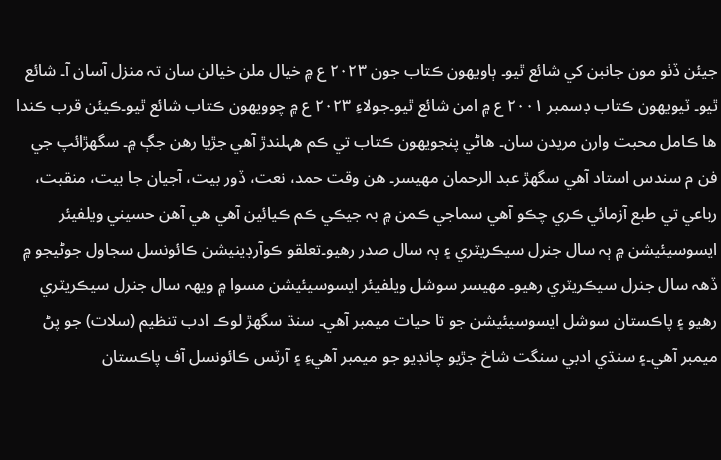جيئن ڏٺو مون جانبن کي شائع ٿيو۔ ٻاويھون ڪتاب جون ٢٠٢٣ ع ۾ خيال ملن خيالن سان تہ منزل آسان آ۔ شائع ٿيو۔ ٽيويھون ڪتاب ڊسمبر ٢٠٠١ ع ۾ امن شائع ٿيو۔جولاءِ ٢٠٢٣ ع ۾ چوويھون ڪتاب شائع ٿيو۔ڪيئن قرب ڪندا ها ڪامل محبت وارن مريدن سان۔ هاڻي پنجويھون ڪتاب تي ڪم ھہلندڙ آهي جڙيا رهن جڳ ۾۔ سگهڙائپ جي فن م سندس استاد آهي سگهڙ عبد الرحمان مھيسر۔ هن وقت حمد، نعت، ڏور بيت، آجيان جا بيت، منقبت، رباعي تي طبع آزمائي ڪري چڪو آهي سماجي ڪمن ۾ بہ جيڪي ڪم ڪيائين آهي هي آهن حسيني ويلفيئر ايسوسيئيشن ۾ ٻہ سال جنرل سيڪريٽري ۽ ٻہ سال صدر رهيو۔تعلقو ڪوآرڊينيشن ڪائونسل سجاول جوڻيجو ۾ ڏھہ سال جنرل سيڪريٽري رهيو۔ مھيسر سوشل ويلفيئر ايسوسيئيشن مسوا ۾ ويھہ سال جنرل سيڪريٽري رهيو ۽ پاڪستان سوشل ايسوسيئيشن جو تا حيات ميمبر آهي۔ سنڌ سگهڙ لوڪ ادب تنظيم (سلات) جو پڻ ميمبر آهي۔۽ سنڌي ادبي سنگت شاخ جڙيو چانڊيو جو ميمبر آهيءِ ۽ آرٽس ڪائونسل آف پاڪستان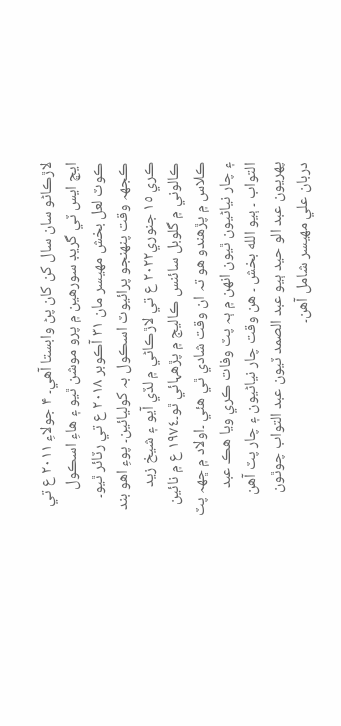لاڙڪاڻو سان سال کن کان پڻ وابستا آهي۔ ۴ جولاءِ ٢٠١١ ع تي ايڇ ايس ٽي گريڊ سورهين ۾ پرو موشن ٿيو ۽ هاءِ اسڪول ڪوٽ لعل بخش مھيسر مان ٣١ آڪوبر ٢٠١٨ ع تي رٽائر ٿيو۔ ڪجهہ وقت پنھنجو پرائيوٽ اسڪول بہ کوليائين۔ پوءِ اهو بند ڪري ١٥ جنوري٢٠٢٢ ع تي لاڙڪاڻي ۾ لڏي آيو ۽ شيخ زيد ڪالوني ۾ گلوبل سائنس ڪاليج ۾ پڙھہائي ٿو۔١٩٧٤ ع ۾ نائين ڪلاس ۾ پڙهندو هو تہ ان وقت شادي ٿي هئي ۔اولاد ۾ ڇھہ پٽ ۽ چار نياڻيون ٿيون انھن ۾ ٻہ پٽ وفات ڪري ويا هڪ عبد التواب ۔ ٻيو الله بخش ۔ هن وقت چار نياڻيون ۽ چار پٽ آهن پھريون عبد الو حيد ٻيو عبد الصمد ٽيون عبد التواب چوٿون دربان علي مھيسر شامل آهن۔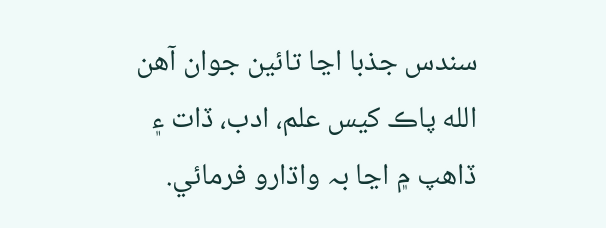سندس جذبا اڃا تائين جوان آهن الله پاڪ کيس علم، ادب، ڏات ۽ ڏاهپ ۾ اڃا بہ واڌارو فرمائي.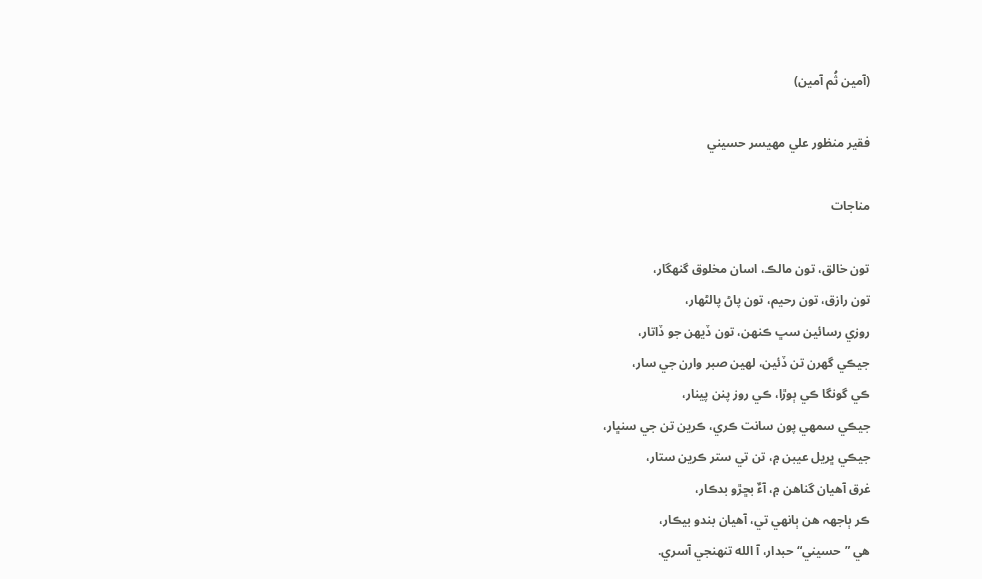(آمين ثُم آمين)

فقير منظور علي مھيسر حسيني

مناجات

تون خالق، تون مالڪ، اسان مخلوق گنھگار،
تون رازق، تون رحيم، تون پاڻ پالڻھار،
روزي رسائين سڀ ڪنھن، تون ڏيھن جو ڏاتار،
جيڪي گھرن تن ڏئين، لھين صبر وارن جي سار،
ڪي گونگا ڪي ٻوڙا، ڪي روز پنن پينار،
جيڪي سمھي پون سانت ڪري، ڪرين تن جي سنڀار،
جيڪي ڀريل عيبن ۾، تن تي ستر ڪرين ستار،
غرق آھيان گناھن ۾، آءٌ بڇڙو بدڪار،
ڪر ٻاجهہ ھن ٻانھي تي، آھيان بندو بيڪار،
ھي ”حسيني“ حبدار، آ الله تنھنجي آسري.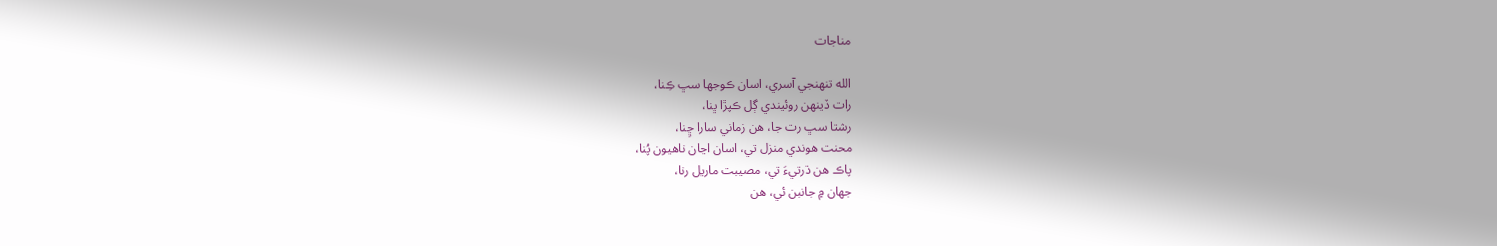مناجات

الله تنھنجي آسري، اسان ڪوجها سڀ ڪِنا،
رات ڏينھن روئيندي ڳل ڪپڙا ڀنا،
رشتا سڀ رت جا، ھن زماني سارا ڇِنا،
محنت ھوندي منزل تي، اسان اڃان ناھيون پُنا،
پاڪ ھن ڌرتيءَ تي، مصيبت ماريل رنا،
جهان ۾ جانبن ئي، ھن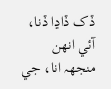ڏک ڏاڍا ڏنا،
آئي انھن منجهہ انا، جي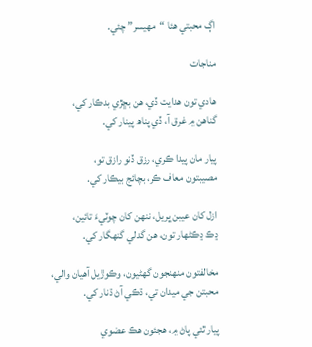اڳ محبتي ھئا “مھيسر” چئي.

مناجات

ھادي تون ھدايت ڏي، ھن بڇڙي بدڪار کي،
گناھن ۾ غرق آ، ڏي پناھ پينار کي.

پيار مان پيدا ڪري، رزق ڏنو رازق تو،
مصيبتون معاف ڪر، بچائج بيڪار کي.

ازل کان عيبن ڀريل، ننھن کان چوٽيءَ تائين،
ڍڪ ڍڪڻھار تون، ھن گدلي گنھگار کي.

مخالفتون منھنجون گھڻيون، وڪوڙيل آھيان والي،
محبتن جي ميدان تي، ڌڪي آڻ ڌنار کي.

پيار ٿئي پاڻ ۾، ھجئون ھڪ عضوي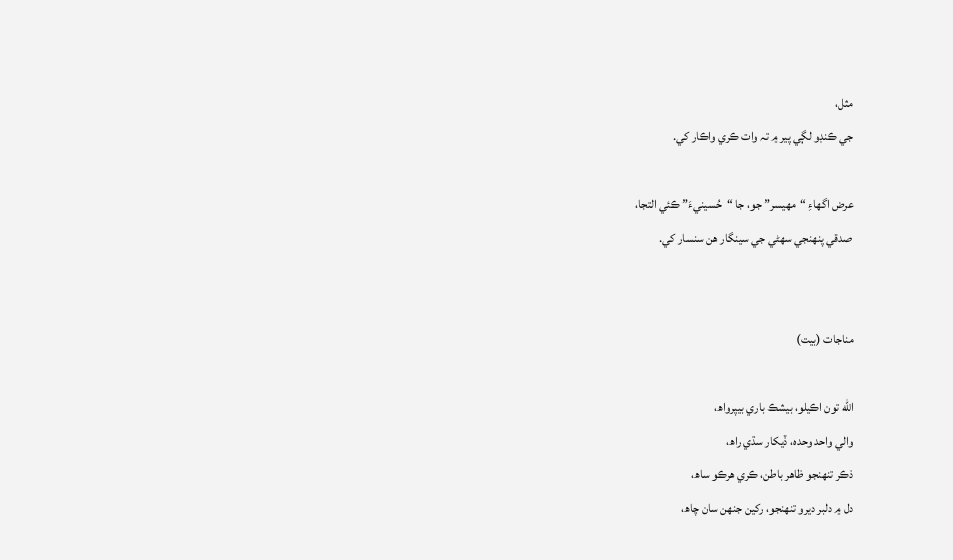مثل،
جي ڪنڊو لڳي پير ۾ تہ وات ڪري واڪار کي.

عرض اگھاءِ “مھيسر” جو، جا “حُسينيءَ” ڪئي التجا،
صدقي پنھنجي سھڻي جي سينگار ھن سنسار کي.


مناجات (بيت)

الله تون اڪيلو، بيشڪ باري بيپرواھ،
والي واحد وحده، ڏيکار سڌي راھ،
ذڪر تنھنجو ظاھر باطن، ڪري ھرڪو ساھ،
دل ۾ دلبر ديرو تنھنجو، رکين جنھن سان چاھ،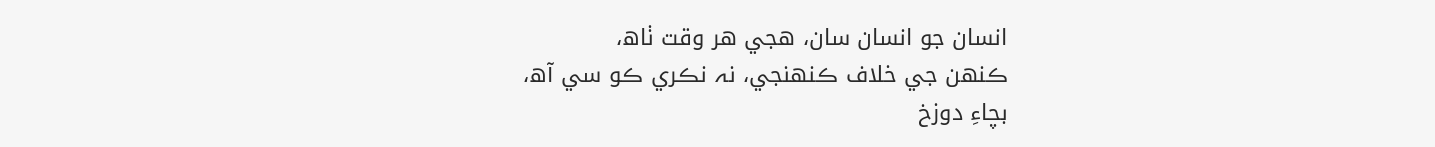انسان جو انسان سان، ھجي ھر وقت ٺاھ،
ڪنھن جي خلاف ڪنھنجي، نہ نڪري ڪو سي آھ،
بچاءِ دوزخ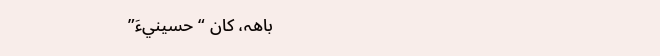باھہ، کان “حسينيءَ”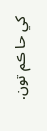کي حا ڪم تون.